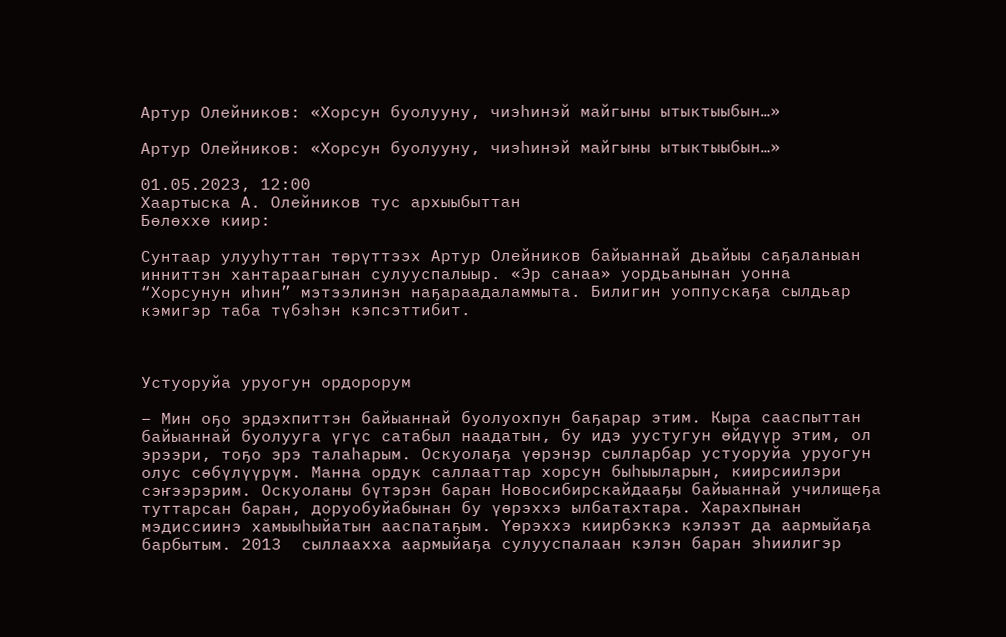Артур Олейников: «Хорсун буолууну, чиэһинэй майгыны ытыктыыбын…»

Артур Олейников: «Хорсун буолууну, чиэһинэй майгыны ытыктыыбын…»

01.05.2023, 12:00
Хаартыска А. Олейников тус архыыбыттан
Бөлөххө киир:

Сунтаар улууһуттан төрүттээх Артур Олейников байыаннай дьайыы саҕаланыан инниттэн хантараагынан сулууспалыыр. «Эр санаа» уордьанынан уонна “Хорсунун иһин” мэтээлинэн наҕараадаламмыта. Билигин уоппускаҕа сылдьар кэмигэр таба түбэһэн кэпсэттибит.



Устуоруйа уруогун ордорорум

– Мин оҕо эрдэхпиттэн байыаннай буолуохпун баҕарар этим. Кыра сааспыттан байыаннай буолууга үгүс сатабыл наадатын, бу идэ уустугун өйдүүр этим, ол эрээри, тоҕо эрэ талаһарым. Оскуолаҕа үөрэнэр сылларбар устуоруйа уруогун олус сөбүлүүрүм. Манна ордук саллааттар хорсун быһыыларын, киирсиилэри сэҥээрэрим. Оскуоланы бүтэрэн баран Новосибирскайдааҕы байыаннай училищеҕа туттарсан баран, доруобуйабынан бу үөрэххэ ылбатахтара. Харахпынан мэдиссиинэ хамыыһыйатын ааспатаҕым. Үөрэххэ киирбэккэ кэлээт да аармыйаҕа барбытым. 2013  сыллаахха аармыйаҕа сулууспалаан кэлэн баран эһиилигэр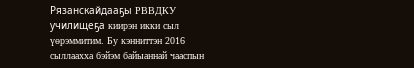Рязанскайдааҕы РВВДКУ училищеҕа киирэн икки сыл үөрэммитим. Бу кэнниттэн 2016 сыллаахха бэйэм байыаннай чааспын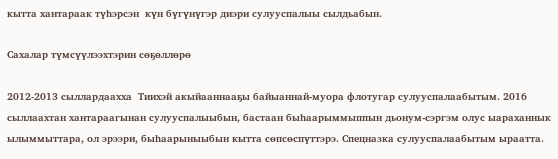кытта хантараак түһэрсэн  күн бүгүнүгэр диэри сулууспалыы сылдьабын.

Сахалар түмсүүлээхтэрин сөҕөллөрө

2012-2013 сыллардаахха  Тиихэй акыйааннааҕы байыаннай-муора флотугар сулууспалаабытым. 2016 сыллаахтан хантараагынан сулууспалыыбын, бастаан быһаарыммыппын дьонум-сэргэм олус ыараханнык ылыммыттара, ол эрээри, быһаарыныыбын кытта сөпсөспүттэрэ. Спецназка сулууспалаабытым ыраатта.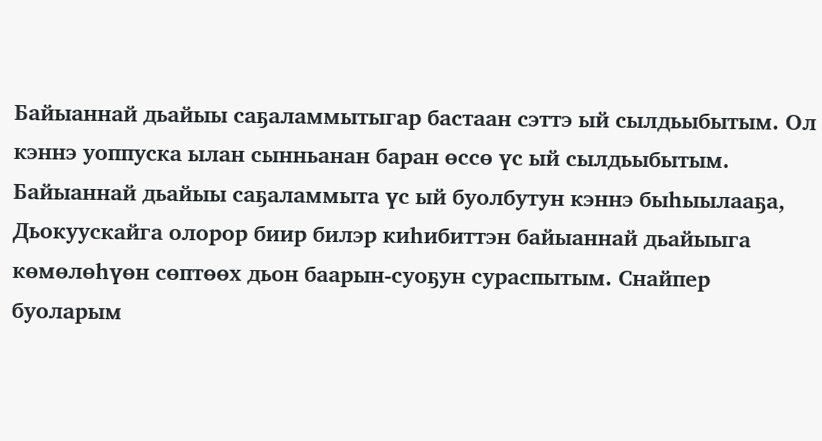Байыаннай дьайыы саҕаламмытыгар бастаан сэттэ ый сылдьыбытым. Ол кэннэ уоппуска ылан сынньанан баран өссө үс ый сылдьыбытым. Байыаннай дьайыы саҕаламмыта үс ый буолбутун кэннэ быһыылааҕа, Дьокуускайга олорор биир билэр киһибиттэн байыаннай дьайыыга көмөлөһүөн сөптөөх дьон баарын-суоҕун сураспытым. Снайпер буоларым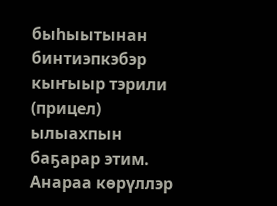быһыытынан бинтиэпкэбэр кыҥыыр тэрили (прицел) ылыахпын баҕарар этим. Анараа көрүллэр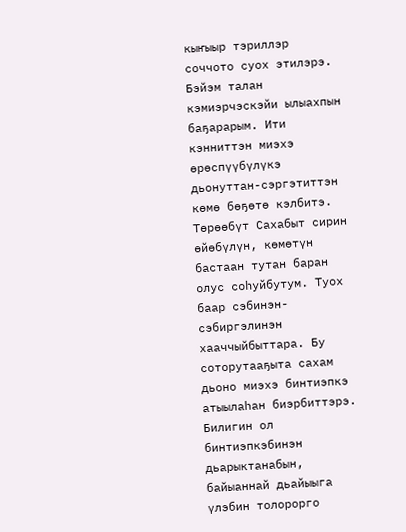кыҥыыр тэриллэр соччото суох этилэрэ. Бэйэм талан кэмиэрчэскэйи ылыахпын баҕарарым. Ити кэнниттэн миэхэ өрөспүүбүлүкэ дьонуттан-сэргэтиттэн көмө бөҕөтө кэлбитэ. Төрөөбүт Сахабыт сирин өйөбүлүн, көмөтүн бастаан тутан баран олус соһуйбутум. Туох баар сэбинэн-сэбиргэлинэн хааччыйбыттара. Бу соторутааҕыта сахам дьоно миэхэ бинтиэпкэ атыылаһан биэрбиттэрэ. Билигин ол бинтиэпкэбинэн дьарыктанабын, байыаннай дьайыыга үлэбин толорорго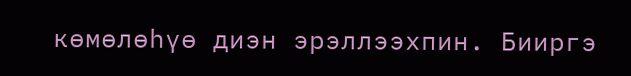көмөлөһүө диэн эрэллээхпин. Бииргэ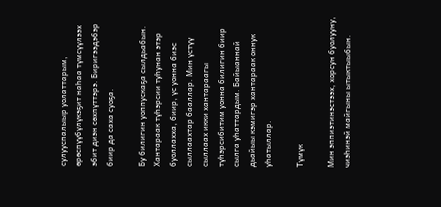сулууспалыыр уолаттарым, өрөспүүбүлүкэҕит наһаа түмсүүлээх эбит диэн сөхпүттэрэ. Биригээдэбэр биир да саха суоҕа.

Бу билигин уоппускаҕа сылдьабын. Хантараак түһэрсии туһунан этэр буоллахха, биир, үс уонна биэс сыллаахтар бааллар. Мин үстүү сыллаах икки хантараагы түһэрсибитим уонна билигин биир сылга уһаттардым. Байыаннай дьайыы кэмигэр хантараак оннук  уһатыллар.

Түмүк

Мин эппиэтинэстээх, хорсун буолууну, чиэһинэй майгыны ытыктыыбын.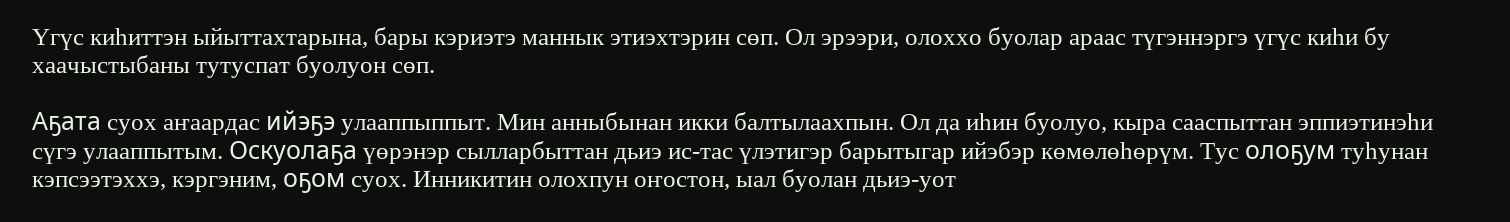Үгүс киһиттэн ыйыттахтарына, бары кэриэтэ маннык этиэхтэрин сөп. Ол эрээри, олоххо буолар араас түгэннэргэ үгүс киһи бу хаачыстыбаны тутуспат буолуон сөп.

Аҕата суох аҥаардас ийэҕэ улааппыппыт. Мин анныбынан икки балтылаахпын. Ол да иһин буолуо, кыра сааспыттан эппиэтинэһи сүгэ улааппытым. Оскуолаҕа үөрэнэр сылларбыттан дьиэ ис-тас үлэтигэр барытыгар ийэбэр көмөлөһөрүм. Тус олоҕум туһунан кэпсээтэххэ, кэргэним, оҕом суох. Инникитин олохпун оҥостон, ыал буолан дьиэ-уот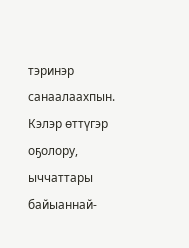тэринэр санаалаахпын. Кэлэр өттүгэр оҕолору, ыччаттары байыаннай-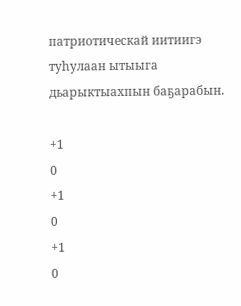патриотическай иитиигэ туһулаан ытыыга дьарыктыахпын баҕарабын.

+1
0
+1
0
+1
0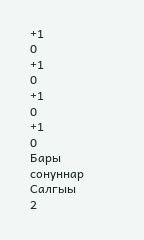+1
0
+1
0
+1
0
+1
0
Бары сонуннар
Салгыы
2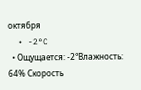октября
  • -2°C
  • Ощущается: -2°Влажность: 64% Скорость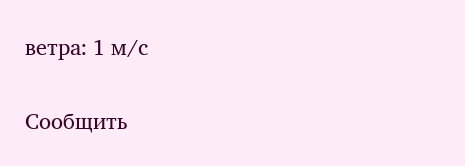ветра: 1 м/с

Сообщить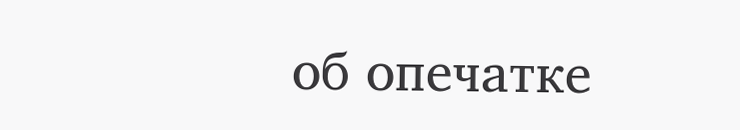об опечатке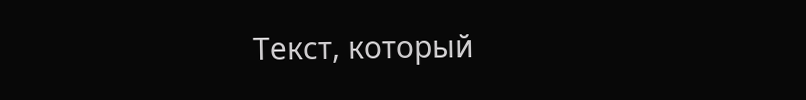Текст, который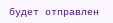будет отправлен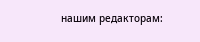нашим редакторам: